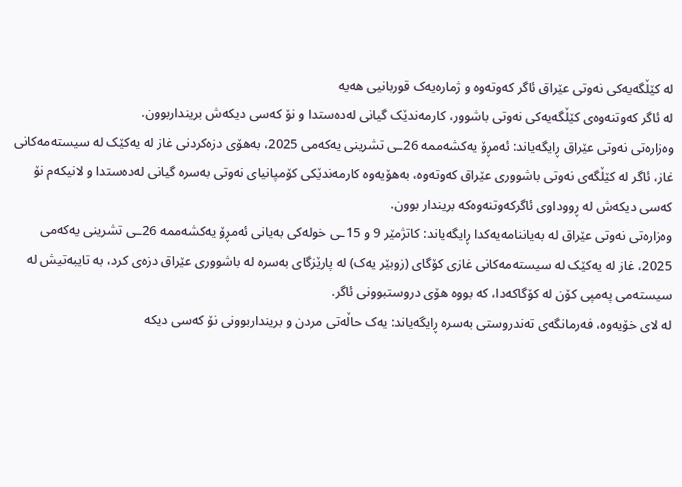لە کێڵگەیەکی نەوتی عێراق ئاگر کەوتەوە و ژمارەیەک قوربانیی هەیە
لە ئاگر کەوتنەوەی کێڵگەیەکی نەوتی باشوور، کارمەندێک گیانی لەدەستدا و نۆ کەسی دیکەش برینداربوون.
وەزارەتی نەوتی عێراق ڕایگەیاند: ئەمڕۆ یەکشەممە 26ـی تشرینی یەکەمی 2025، بەهۆی دزەکردنی غاز لە یەکێک لە سیستەمەکانی غاز، ئاگر لە کێڵگەی نەوتی باشووری عێراق کەوتەوە، بەهۆیەوە کارمەندێکی کۆمپانیای نەوتی بەسرە گیانی لەدەستدا و لانیکەم نۆ کەسی دیکەش لە ڕووداوی ئاگرکەوتنەوەکە بریندار بوون.
وەزارەتی نەوتی عێراق لە بەیاننامەیەکدا ڕایگەیاند: کاتژمێر 9 و 15ـی خولەکی بەیانی ئەمڕۆ یەکشەممە 26ـی تشرینی یەکەمی 2025، غاز لە یەکێک لە سیستەمەکانی غازی کۆگای (زوبێر یەک) لە پارێزگای بەسرە لە باشووری عێراق دزەی کرد، بە تایبەتیش لە سیستەمی پەمپی کۆن لە کۆگاکەدا، کە بووە هۆی دروستبوونی ئاگر.
لە لای خۆیەوە، فەرمانگەی تەندروستی بەسرە ڕایگەیاند: یەک حاڵەتی مردن و برینداربوونی نۆ کەسی دیکە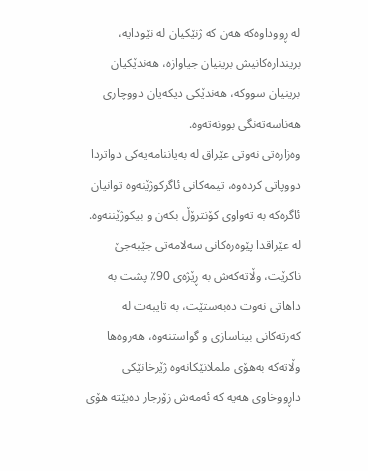لە ڕووداوەکە هەن کە ژنێکیان لە نێودایە، بریندارەکانیش برینیان جیاوازە، هەندێکیان برینیان سووکە، هەندێكی دیکەیان دووچاری هەناسەتەنگی بوونەتەوە.
وەزارەتی نەوتی عێراق لە بەیاننامەیەکی دواتردا دووپاتی کردەوە، تیمەکانی ئاگرکوژێنەوە توانیان ئاگرەکە بە تەواوی کۆنترۆڵ بکەن و بیکوژێننەوە.
لە عێراقدا پێوەرەکانی سەلامەتی جێبەجێ ناکرێت، وڵاتەکەش بە ڕێژەی 90٪ پشت بە داهاتی نەوت دەبەستێت، بە تایبەت لە کەرتەکانی بیناسازی و گواستنەوە، هەروەها وڵاتەکە بەهۆی ململانێکانەوە ژێرخانێکی داڕووخاوی هەیە کە ئەمەش زۆرجار دەبێتە هۆی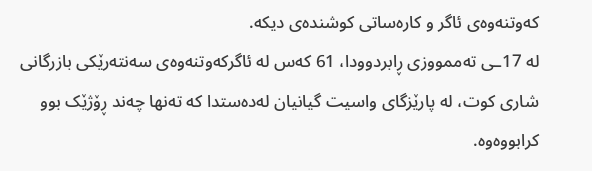کەوتنەوەی ئاگر و کارەساتی کوشندەی دیکە.
لە 17ـی تەممووزی ڕابردوودا، 61 کەس لە ئاگرکەوتنەوەی سەنتەرێکی بازرگانی شاری کوت، لە پارێزگای واسیت گیانیان لەدەستدا کە تەنها چەند ڕۆژێک بوو کرابووەوە.